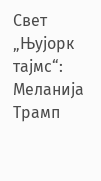Свет
„Њујорк тајмс“: Меланија Трамп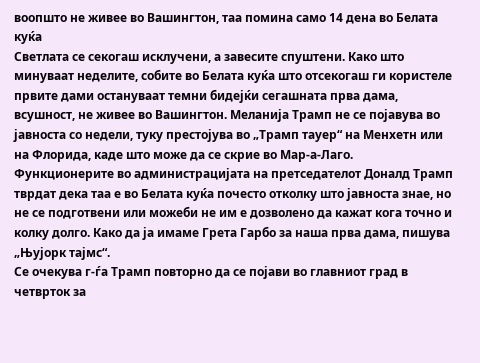воопшто не живее во Вашингтон, таа помина само 14 дена во Белата куќа
Светлата се секогаш исклучени, а завесите спуштени. Како што минуваат неделите, собите во Белата куќа што отсекогаш ги користеле првите дами остануваат темни бидејќи сегашната прва дама, всушност, не живее во Вашингтон. Меланија Трамп не се појавува во јавноста со недели, туку престојува во „Трамп тауер“ на Менхетн или на Флорида, каде што може да се скрие во Мар-а-Лаго.
Функционерите во администрацијата на претседателот Доналд Трамп тврдат дека таа е во Белата куќа почесто отколку што јавноста знае, но не се подготвени или можеби не им е дозволено да кажат кога точно и колку долго. Како да ја имаме Грета Гарбо за наша прва дама, пишува „Њујорк тајмс“.
Се очекува г-ѓа Трамп повторно да се појави во главниот град в четврток за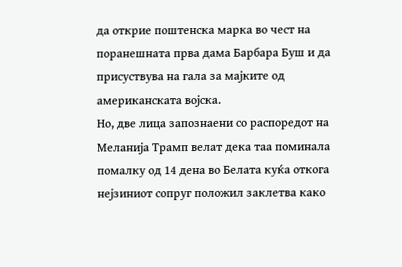да открие поштенска марка во чест на поранешната прва дама Барбара Буш и да присуствува на гала за мајките од американската војска.
Но, две лица запознаени со распоредот на Меланија Трамп велат дека таа поминала помалку од 14 дена во Белата куќа откога нејзиниот сопруг положил заклетва како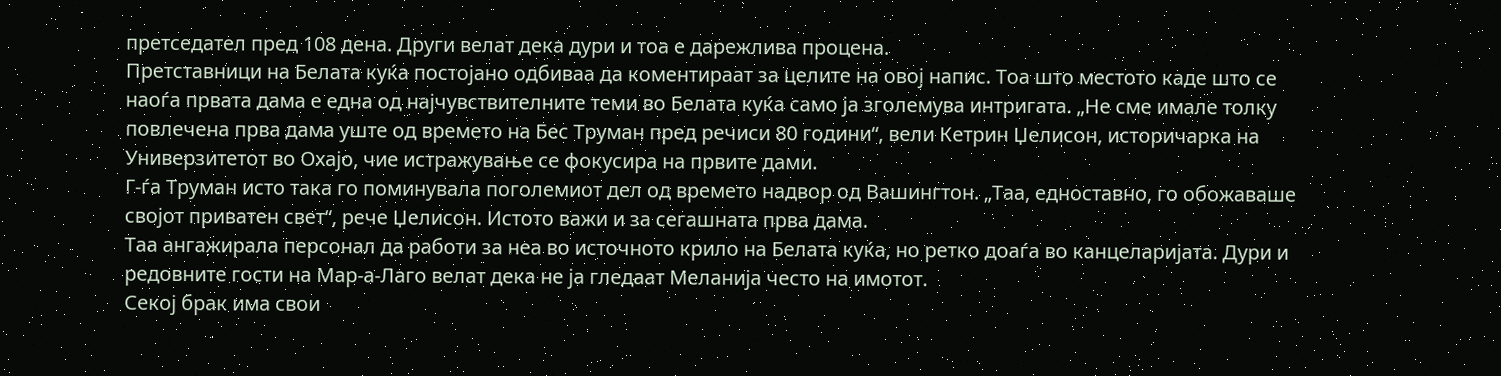претседател пред 108 дена. Други велат дека дури и тоа е дарежлива процена.
Претставници на Белата куќа постојано одбиваа да коментираат за целите на овој напис. Тоа што местото каде што се наоѓа првата дама е една од најчувствителните теми во Белата куќа само ја зголемува интригата. „Не сме имале толку повлечена прва дама уште од времето на Бес Труман пред речиси 80 години“, вели Кетрин Џелисон, историчарка на Универзитетот во Охајо, чие истражување се фокусира на првите дами.
Г-ѓа Труман исто така го поминувала поголемиот дел од времето надвор од Вашингтон. „Таа, едноставно, го обожаваше својот приватен свет“, рече Џелисон. Истото важи и за сегашната прва дама.
Таа ангажирала персонал да работи за неа во источното крило на Белата куќа, но ретко доаѓа во канцеларијата. Дури и редовните гости на Мар-а-Лаго велат дека не ја гледаат Меланија често на имотот.
Секој брак има свои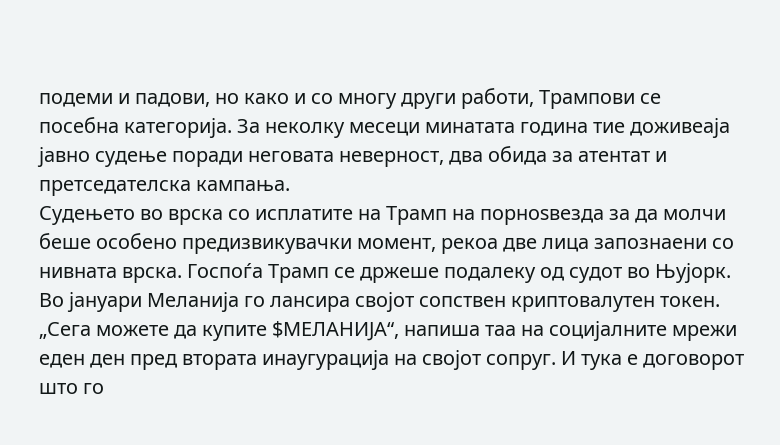подеми и падови, но како и со многу други работи, Трампови се посебна категорија. За неколку месеци минатата година тие доживеаја јавно судење поради неговата неверност, два обида за атентат и претседателска кампања.
Судењето во врска со исплатите на Трамп на порноѕвезда за да молчи беше особено предизвикувачки момент, рекоа две лица запознаени со нивната врска. Госпоѓа Трамп се држеше подалеку од судот во Њујорк.
Во јануари Меланија го лансира својот сопствен криптовалутен токен. „Сега можете да купите $МЕЛАНИЈА“, напиша таа на социјалните мрежи еден ден пред втората инаугурација на својот сопруг. И тука е договорот што го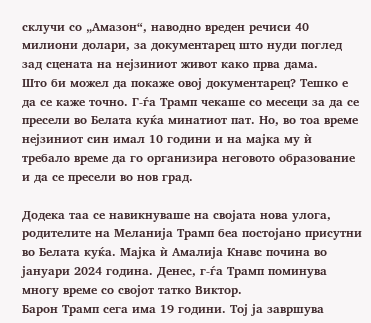склучи со „Амазон“, наводно вреден речиси 40 милиони долари, за документарец што нуди поглед зад сцената на нејзиниот живот како прва дама.
Што би можел да покаже овој документарец? Тешко е да се каже точно. Г-ѓа Трамп чекаше со месеци за да се пресели во Белата куќа минатиот пат. Но, во тоа време нејзиниот син имал 10 години и на мајка му ѝ требало време да го организира неговото образование и да се пресели во нов град.

Додека таа се навикнуваше на својата нова улога, родителите на Меланија Трамп беа постојано присутни во Белата куќа. Мајка ѝ Амалија Кнавс почина во јануари 2024 година. Денес, г-ѓа Трамп поминува многу време со својот татко Виктор.
Барон Трамп сега има 19 години. Тој ја завршува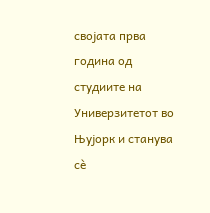својата прва година од студиите на Универзитетот во Њујорк и станува сè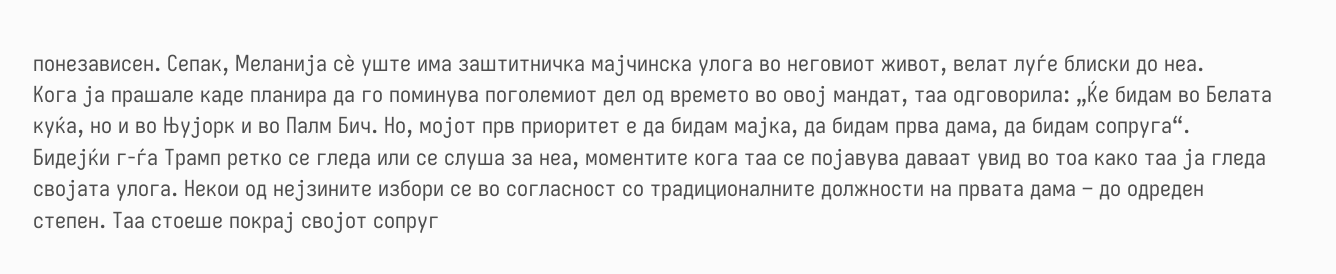понезависен. Сепак, Меланија сè уште има заштитничка мајчинска улога во неговиот живот, велат луѓе блиски до неа.
Кога ја прашале каде планира да го поминува поголемиот дел од времето во овој мандат, таа одговорила: „Ќе бидам во Белата куќа, но и во Њујорк и во Палм Бич. Но, мојот прв приоритет е да бидам мајка, да бидам прва дама, да бидам сопруга“.
Бидејќи г-ѓа Трамп ретко се гледа или се слуша за неа, моментите кога таа се појавува даваат увид во тоа како таа ја гледа својата улога. Некои од нејзините избори се во согласност со традиционалните должности на првата дама – до одреден степен. Таа стоеше покрај својот сопруг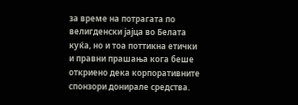за време на потрагата по велигденски јајца во Белата куќа, но и тоа поттикна етички и правни прашања кога беше откриено дека корпоративните спонзори донирале средства.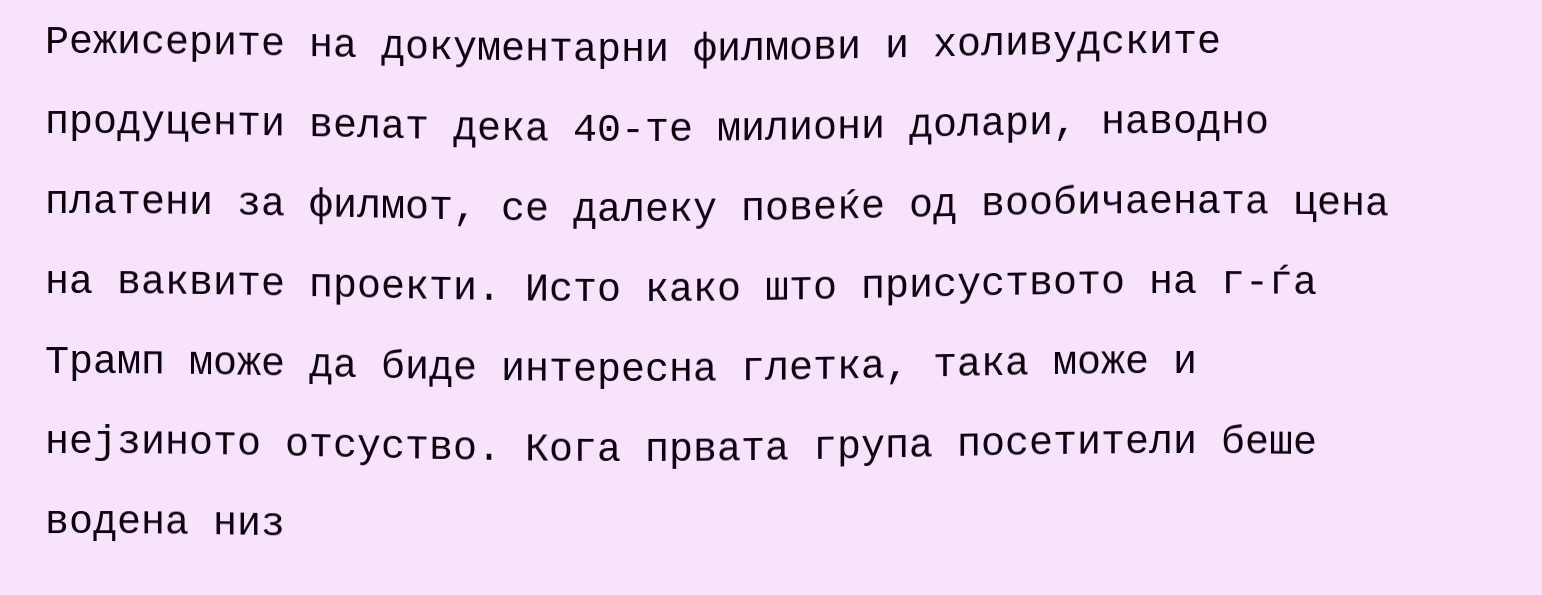Режисерите на документарни филмови и холивудските продуценти велат дека 40-те милиони долари, наводно платени за филмот, се далеку повеќе од вообичаената цена на ваквите проекти. Исто како што присуството на г-ѓа Трамп може да биде интересна глетка, така може и нејзиното отсуство. Кога првата група посетители беше водена низ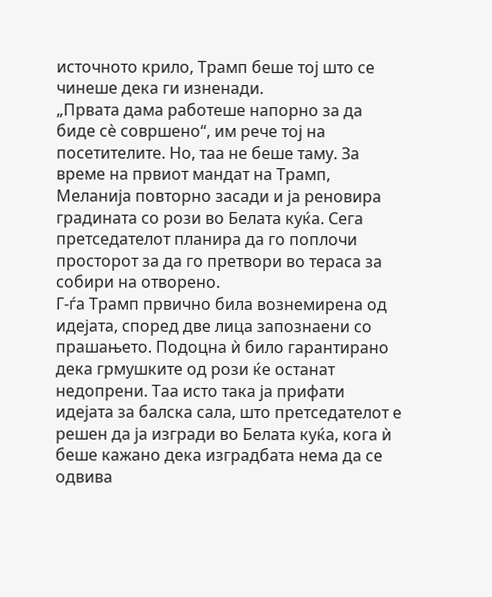источното крило, Трамп беше тој што се чинеше дека ги изненади.
„Првата дама работеше напорно за да биде сè совршено“, им рече тој на посетителите. Но, таа не беше таму. За време на првиот мандат на Трамп, Меланија повторно засади и ја реновира градината со рози во Белата куќа. Сега претседателот планира да го поплочи просторот за да го претвори во тераса за собири на отворено.
Г-ѓа Трамп првично била вознемирена од идејата, според две лица запознаени со прашањето. Подоцна ѝ било гарантирано дека грмушките од рози ќе останат недопрени. Таа исто така ја прифати идејата за балска сала, што претседателот е решен да ја изгради во Белата куќа, кога ѝ беше кажано дека изградбата нема да се одвива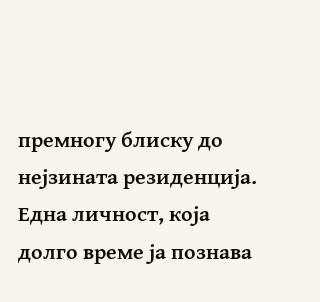премногу блиску до нејзината резиденција.
Една личност, која долго време ја познава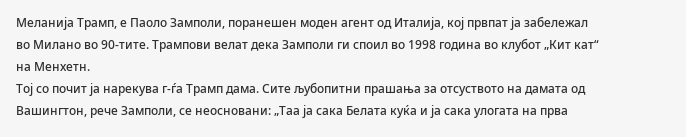Меланија Трамп, е Паоло Замполи, поранешен моден агент од Италија, кој првпат ја забележал во Милано во 90-тите. Трампови велат дека Замполи ги споил во 1998 година во клубот „Кит кат“ на Менхетн.
Тој со почит ја нарекува г-ѓа Трамп дама. Сите љубопитни прашања за отсуството на дамата од Вашингтон, рече Замполи, се неосновани: „Таа ја сака Белата куќа и ја сака улогата на прва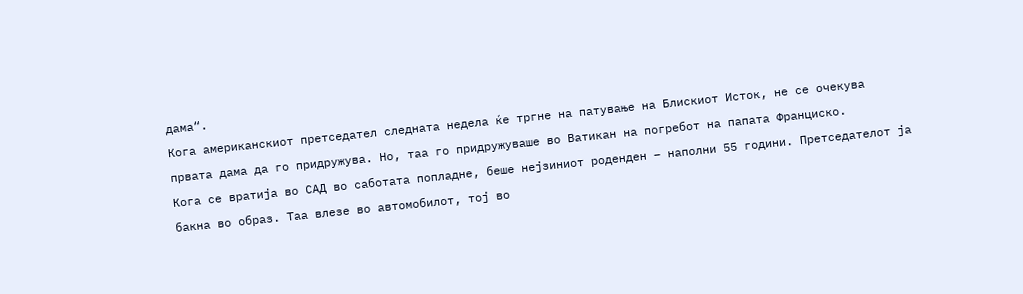дама“.
Кога американскиот претседател следната недела ќе тргне на патување на Блискиот Исток, не се очекува првата дама да го придружува. Но, таа го придружуваше во Ватикан на погребот на папата Франциско.
Кога се вратија во САД во саботата попладне, беше нејзиниот роденден – наполни 55 години. Претседателот ја бакна во образ. Таа влезе во автомобилот, тој во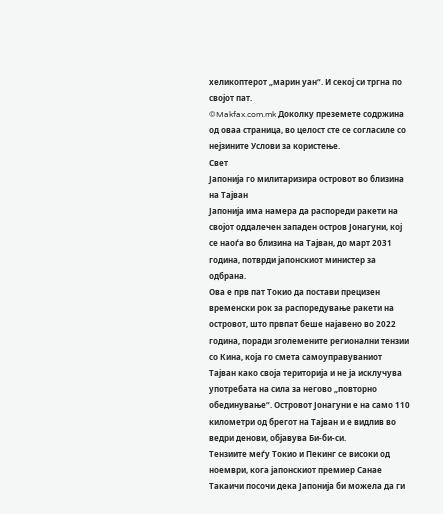хеликоптерот „марин уан“. И секој си тргна по својот пат.
©Makfax.com.mk Доколку преземете содржина од оваа страница, во целост сте се согласиле со нејзините Услови за користење.
Свет
Јапонија го милитаризира островот во близина на Тајван
Јапонија има намера да распореди ракети на својот оддалечен западен остров Јонагуни, кој се наоѓа во близина на Тајван, до март 2031 година, потврди јапонскиот министер за одбрана.
Ова е прв пат Токио да постави прецизен временски рок за распоредување ракети на островот, што првпат беше најавено во 2022 година, поради зголемените регионални тензии со Кина, која го смета самоуправуваниот Тајван како своја територија и не ја исклучува употребата на сила за негово „повторно обединување“. Островот Јонагуни е на само 110 километри од брегот на Тајван и е видлив во ведри денови, објавува Би-би-си.
Тензиите меѓу Токио и Пекинг се високи од ноември, кога јапонскиот премиер Санае Такаичи посочи дека Јапонија би можела да ги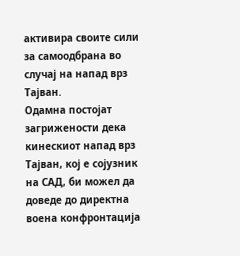активира своите сили за самоодбрана во случај на напад врз Тајван.
Одамна постојат загрижености дека кинескиот напад врз Тајван, кој е сојузник на САД, би можел да доведе до директна воена конфронтација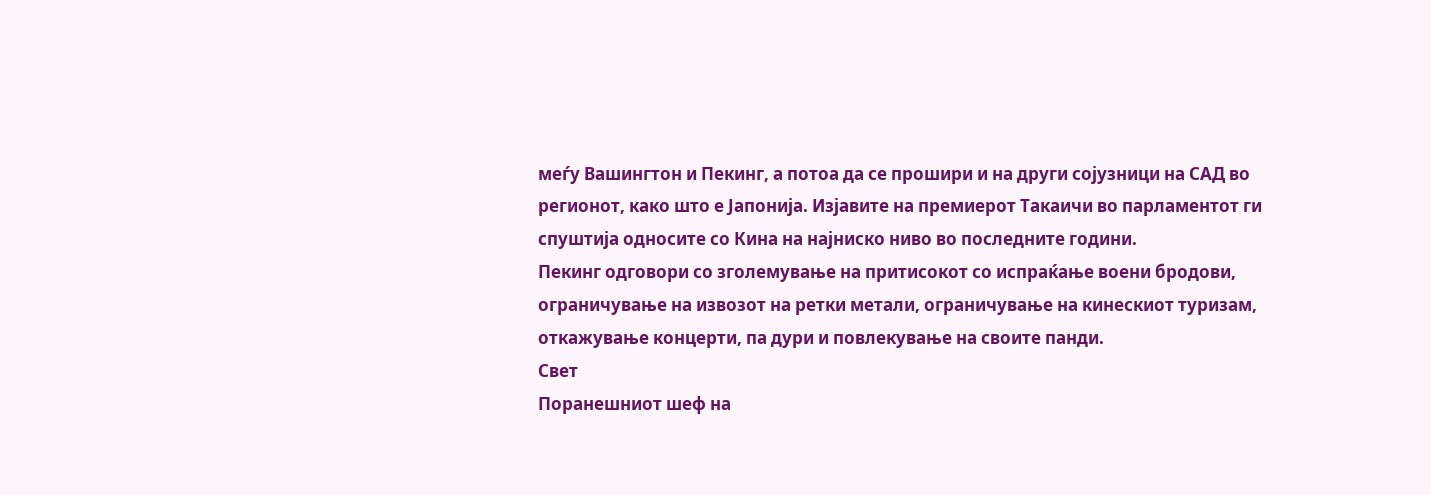меѓу Вашингтон и Пекинг, а потоа да се прошири и на други сојузници на САД во регионот, како што е Јапонија. Изјавите на премиерот Такаичи во парламентот ги спуштија односите со Кина на најниско ниво во последните години.
Пекинг одговори со зголемување на притисокот со испраќање воени бродови, ограничување на извозот на ретки метали, ограничување на кинескиот туризам, откажување концерти, па дури и повлекување на своите панди.
Свет
Поранешниот шеф на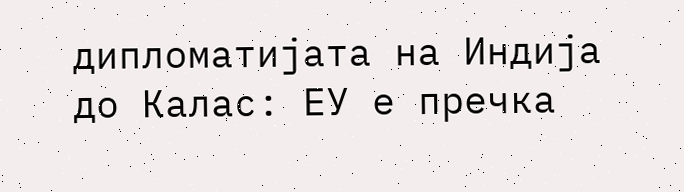дипломатијата на Индија до Калас: ЕУ е пречка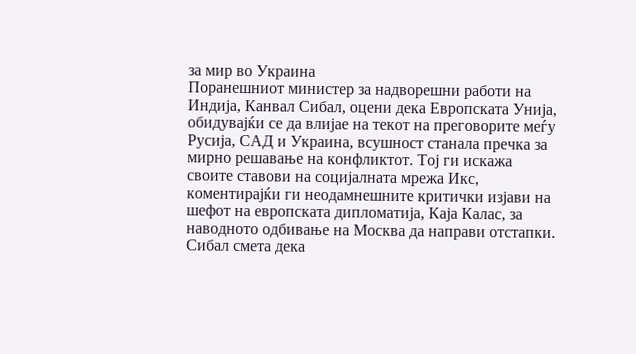за мир во Украина
Поранешниот министер за надворешни работи на Индија, Канвал Сибал, оцени дека Европската Унија, обидувајќи се да влијае на текот на преговорите меѓу Русија, САД и Украина, всушност станала пречка за мирно решавање на конфликтот. Тој ги искажа своите ставови на социјалната мрежа Икс, коментирајќи ги неодамнешните критички изјави на шефот на европската дипломатија, Каја Калас, за наводното одбивање на Москва да направи отстапки.
Сибал смета дека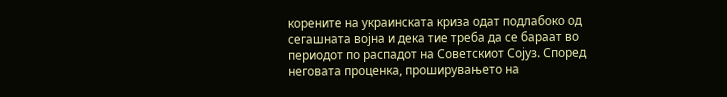корените на украинската криза одат подлабоко од сегашната војна и дека тие треба да се бараат во периодот по распадот на Советскиот Сојуз. Според неговата проценка, проширувањето на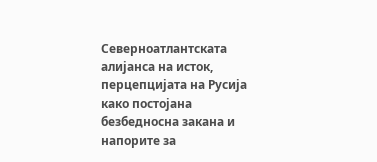Северноатлантската алијанса на исток, перцепцијата на Русија како постојана безбедносна закана и напорите за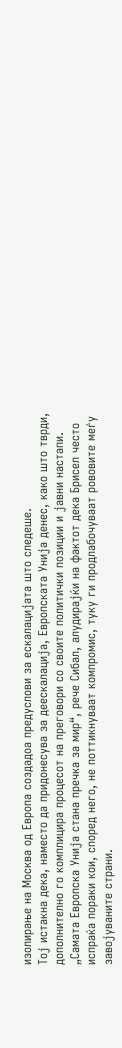изолирање на Москва од Европа создадоа предуслови за ескалацијата што следеше.
Тој истакна дека, наместо да придонесува за деескалација, Европската Унија денес, како што тврди, дополнително го комплицира процесот на преговори со своите политички позиции и јавни настапи. „Самата Европска Унија стана пречка за мир“, рече Сибал, алудирајќи на фактот дека Брисел често испраќа пораки кои, според него, не поттикнуваат компромис, туку ги продлабочуваат рововите меѓу завојуваните страни.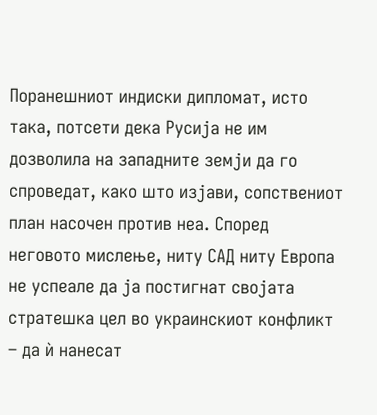Поранешниот индиски дипломат, исто така, потсети дека Русија не им дозволила на западните земји да го спроведат, како што изјави, сопствениот план насочен против неа. Според неговото мислење, ниту САД ниту Европа не успеале да ја постигнат својата стратешка цел во украинскиот конфликт – да ѝ нанесат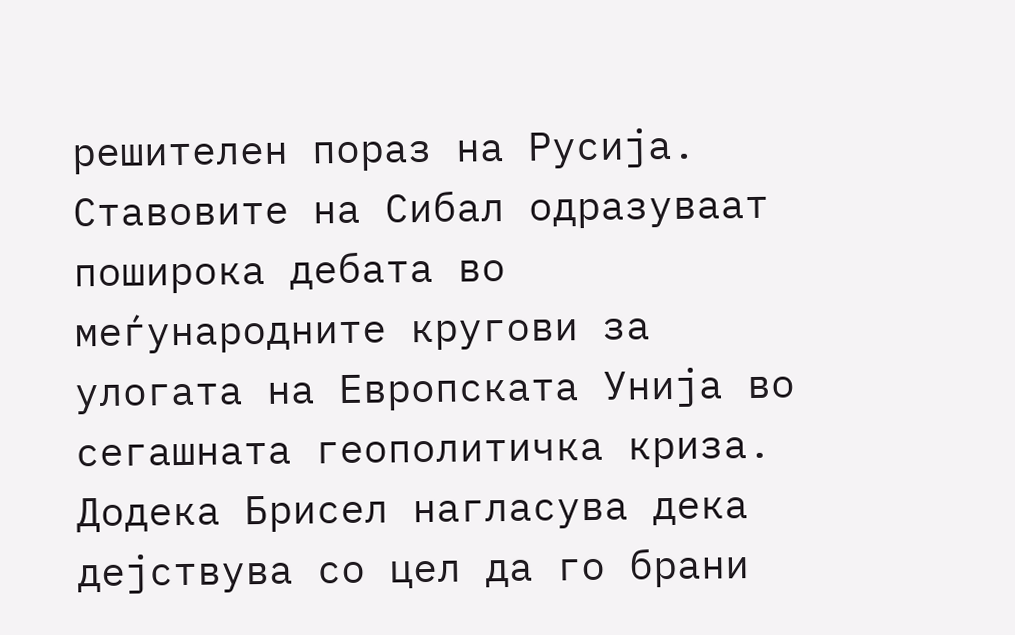решителен пораз на Русија.
Ставовите на Сибал одразуваат поширока дебата во меѓународните кругови за улогата на Европската Унија во сегашната геополитичка криза. Додека Брисел нагласува дека дејствува со цел да го брани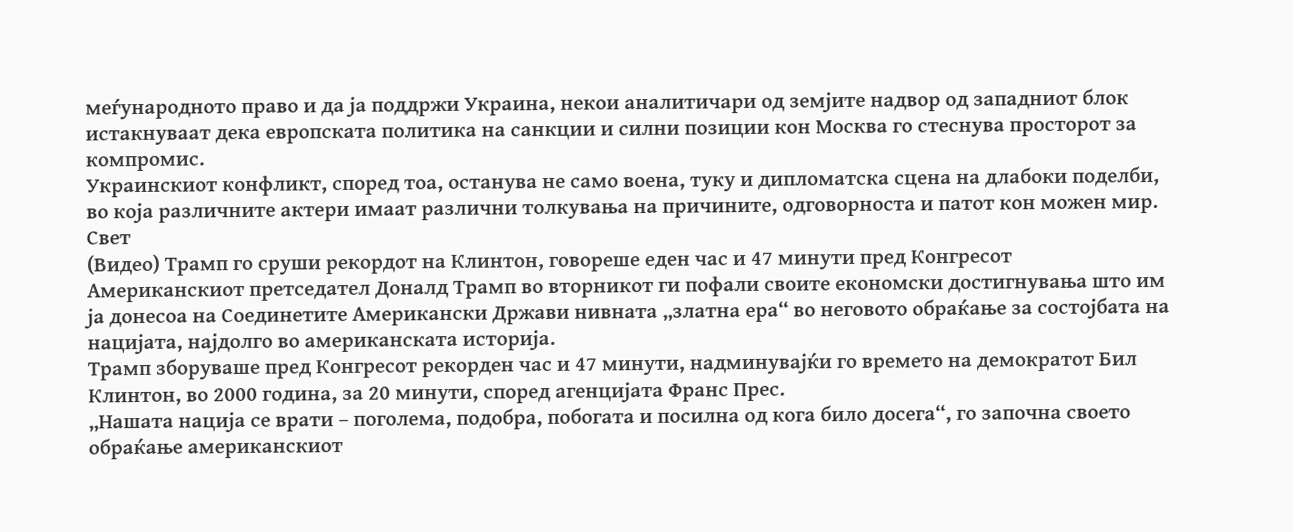меѓународното право и да ја поддржи Украина, некои аналитичари од земјите надвор од западниот блок истакнуваат дека европската политика на санкции и силни позиции кон Москва го стеснува просторот за компромис.
Украинскиот конфликт, според тоа, останува не само воена, туку и дипломатска сцена на длабоки поделби, во која различните актери имаат различни толкувања на причините, одговорноста и патот кон можен мир.
Свет
(Видео) Трамп го сруши рекордот на Клинтон, говореше еден час и 47 минути пред Конгресот
Американскиот претседател Доналд Трамп во вторникот ги пофали своите економски достигнувања што им ја донесоа на Соединетите Американски Држави нивната „златна ера“ во неговото обраќање за состојбата на нацијата, најдолго во американската историја.
Трамп зборуваше пред Конгресот рекорден час и 47 минути, надминувајќи го времето на демократот Бил Клинтон, во 2000 година, за 20 минути, според агенцијата Франс Прес.
„Нашата нација се врати – поголема, подобра, побогата и посилна од кога било досега“, го започна своето обраќање американскиот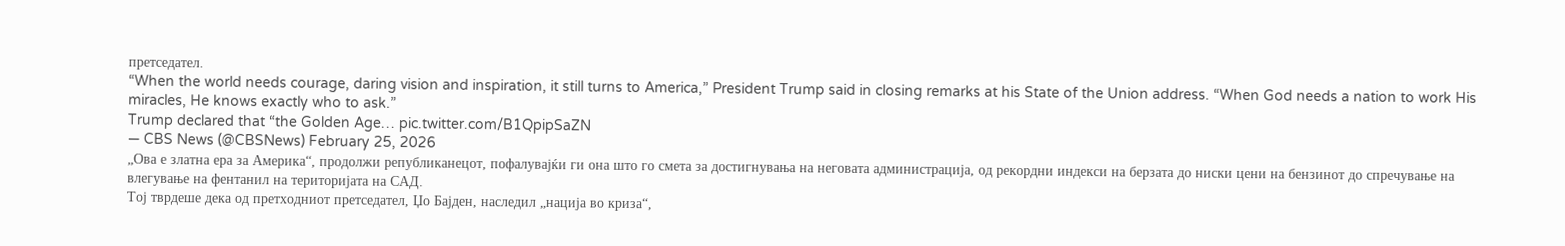претседател.
“When the world needs courage, daring vision and inspiration, it still turns to America,” President Trump said in closing remarks at his State of the Union address. “When God needs a nation to work His miracles, He knows exactly who to ask.”
Trump declared that “the Golden Age… pic.twitter.com/B1QpipSaZN
— CBS News (@CBSNews) February 25, 2026
„Ова е златна ера за Америка“, продолжи републиканецот, пофалувајќи ги она што го смета за достигнувања на неговата администрација, од рекордни индекси на берзата до ниски цени на бензинот до спречување на влегување на фентанил на територијата на САД.
Тој тврдеше дека од претходниот претседател, Џо Бајден, наследил „нација во криза“,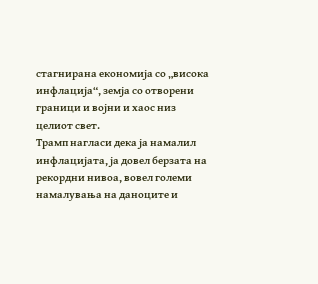стагнирана економија со „висока инфлација“, земја со отворени граници и војни и хаос низ целиот свет.
Трамп нагласи дека ја намалил инфлацијата, ја довел берзата на рекордни нивоа, вовел големи намалувања на даноците и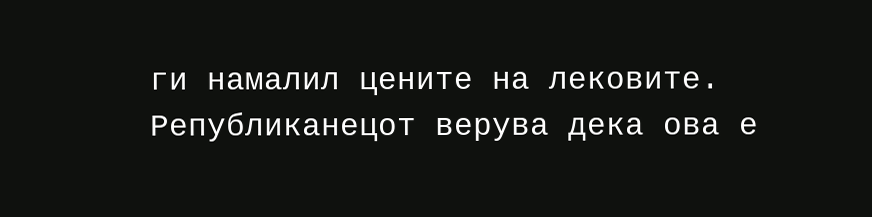ги намалил цените на лековите. Републиканецот верува дека ова е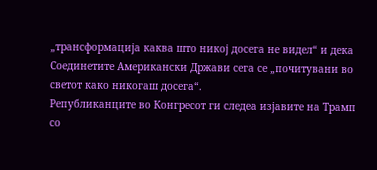„трансформација каква што никој досега не видел“ и дека Соединетите Американски Држави сега се „почитувани во светот како никогаш досега“.
Републиканците во Конгресот ги следеа изјавите на Трамп со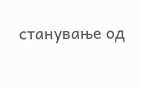станување од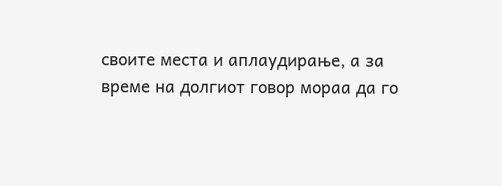своите места и аплаудирање, а за време на долгиот говор мораа да го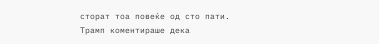сторат тоа повеќе од сто пати. Трамп коментираше дека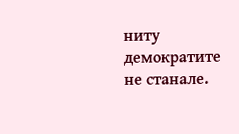ниту демократите не станале.